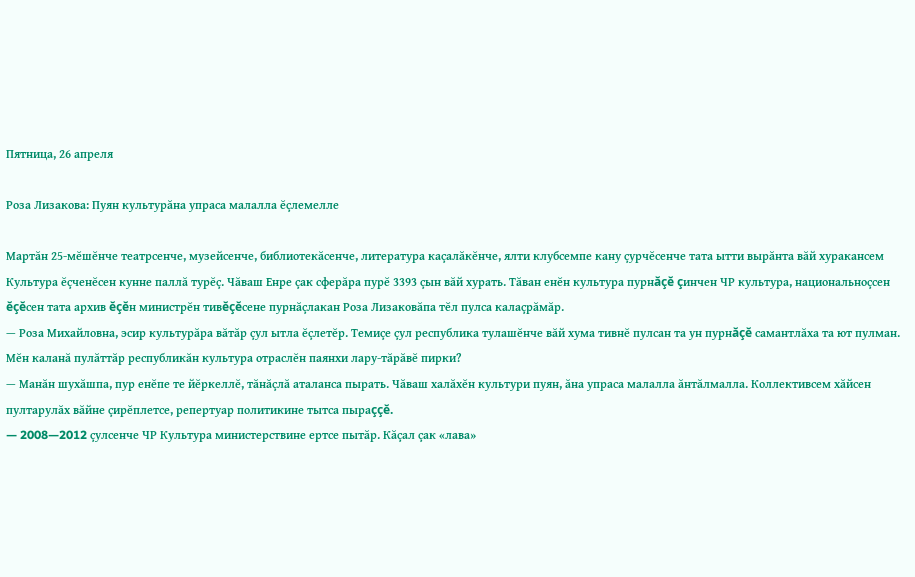Пятница, 26 апреля

Роза Лизакова: Пуян культурăна упраса малалла ĕçлемелле

Мартăн 25-мĕшĕнче театрсенче, музейсенче, библиотекăсенче, литература каçалăкĕнче, ялти клубсемпе кану çурчĕсенче тата ытти вырăнта вăй хуракансем Культура ĕçченĕсен кунне паллă турĕç. Чăваш Енре çак сферăра пурĕ 3393 çын вăй хурать. Тăван енĕн культура пурнăçĕ çинчен ЧР культура, национальноçсен ĕçĕсен тата архив ĕçĕн министрĕн тивĕçĕсене пурнăçлакан Роза Лизаковăпа тĕл пулса калаçрăмăр.
— Роза Михайловна, эсир культурăра вăтăр çул ытла ĕçлетĕр. Темиçе çул республика тулашĕнче вăй хума тивнĕ пулсан та ун пурнăçĕ самантлăха та ют пулман. Мĕн каланă пулăттăр республикăн культура отраслĕн паянхи лару-тăрăвĕ пирки?
— Манăн шухăшпа, пур енĕпе те йĕркеллĕ, тăнăçлă аталанса пырать. Чăваш халăхĕн культури пуян, ăна упраса малалла ăнтăлмалла. Коллективсем хăйсен пултарулăх вăйне çирĕплетсе, репертуар политикине тытса пыраççĕ.
— 2008—2012 çулсенче ЧР Культура министерствине ертсе пытăр. Кăçал çак «лава»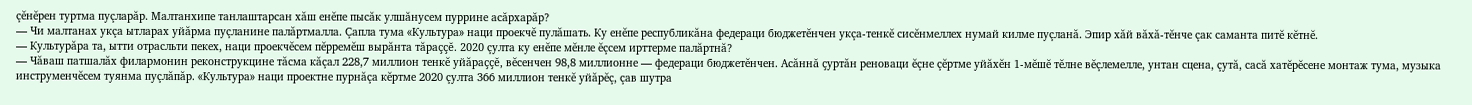çĕнĕрен туртма пуçларăр. Малтанхипе танлаштарсан хăш енĕпе пысăк улшăнусем пуррине асăрхарăр?
— Чи малтанах укçа ытларах уйăрма пуçланине палăртмалла. Çапла тума «Культура» наци проекчĕ пулăшать. Ку енĕпе республикăна федераци бюджетĕнчен укçа-тенкĕ сисĕнмеллех нумай килме пуçланă. Эпир хăй вăхă-тĕнче çак саманта питĕ кĕтнĕ.
— Культурăра та, ытти отрасльти пекех, наци проекчĕсем пĕрремĕш вырăнта тăраççĕ. 2020 çулта ку енĕпе мĕнле ĕçсем ирттерме палăртнă?
— Чăваш патшалăх филармонин реконструкцине тăсма кăçал 228,7 миллион тенкĕ уйăраççĕ, вĕсенчен 98,8 миллионне — федераци бюджетĕнчен. Асăннă çуртăн реноваци ĕçне çĕртме уйăхĕн 1-мĕшĕ тĕлне вĕçлемелле, унтан сцена, çутă, сасă хатĕрĕсене монтаж тума, музыка инструменчĕсем туянма пуçлăпăр. «Культура» наци проектне пурнăçа кĕртме 2020 çулта 366 миллион тенкĕ уйăрĕç, çав шутра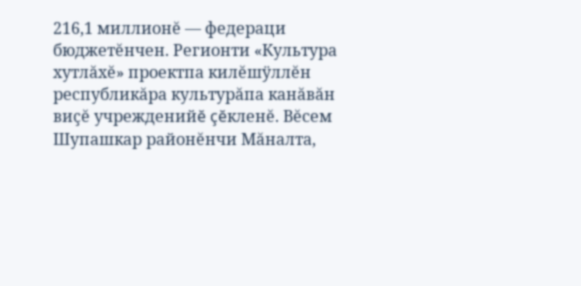216,1 миллионĕ — федераци бюджетĕнчен. Регионти «Культура хутлăхĕ» проектпа килĕшÿллĕн республикăра культурăпа канăвăн виçĕ учрежденийĕ çĕкленĕ. Вĕсем Шупашкар районĕнчи Мăналта,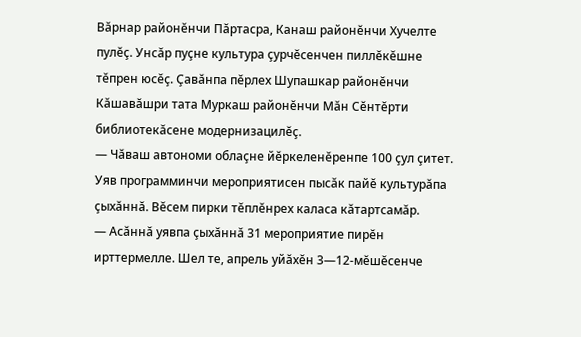Вăрнар районĕнчи Пăртасра, Канаш районĕнчи Хучелте пулĕç. Унсăр пуçне культура çурчĕсенчен пиллĕкĕшне тĕпрен юсĕç. Çавăнпа пĕрлех Шупашкар районĕнчи Кăшавăшри тата Муркаш районĕнчи Мăн Сĕнтĕрти библиотекăсене модернизацилĕç.
— Чăваш автономи облаçне йĕркеленĕренпе 100 çул çитет. Уяв программинчи мероприятисен пысăк пайĕ культурăпа çыхăннă. Вĕсем пирки тĕплĕнрех каласа кăтартсамăр.
— Асăннă уявпа çыхăннă 31 мероприятие пирĕн ирттермелле. Шел те, апрель уйăхĕн 3—12-мĕшĕсенче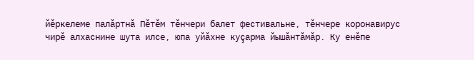йĕркелеме палăртнă Пĕтĕм тĕнчери балет фестивальне, тĕнчере коронавирус чирĕ алхаснине шута илсе, юпа уйăхне куçарма йышăнтăмăр. Ку енĕпе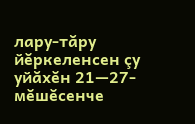лару-тăру йĕркеленсен çу уйăхĕн 21—27-мĕшĕсенче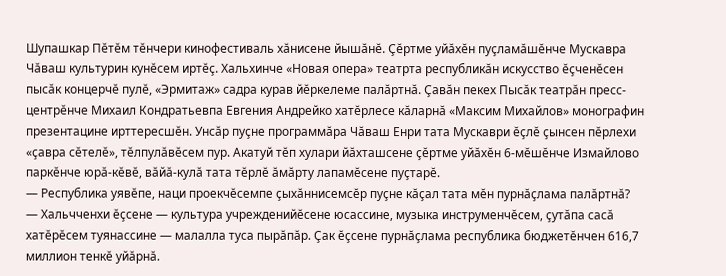Шупашкар Пĕтĕм тĕнчери кинофестиваль хăнисене йышăнĕ. Çĕртме уйăхĕн пуçламăшĕнче Мускавра Чăваш культурин кунĕсем иртĕç. Хальхинче «Новая опера» театрта республикăн искусство ĕçченĕсен пысăк концерчĕ пулĕ, «Эрмитаж» садра курав йĕркелеме палăртнă. Çавăн пекех Пысăк театрăн пресс-центрĕнче Михаил Кондратьевпа Евгения Андрейко хатĕрлесе кăларнă «Максим Михайлов» монографин презентацине ирттересшĕн. Унсăр пуçне программăра Чăваш Енри тата Мускаври ĕçлĕ çынсен пĕрлехи «çавра сĕтелĕ», тĕлпулăвĕсем пур. Акатуй тĕп хулари йăхташсене çĕртме уйăхĕн 6-мĕшĕнче Измайлово паркĕнче юрă-кĕвĕ, вăйă-кулă тата тĕрлĕ ăмăрту лапамĕсене пуçтарĕ.
— Республика уявĕпе, наци проекчĕсемпе çыхăннисемсĕр пуçне кăçал тата мĕн пурнăçлама палăртнă?
— Хальчченхи ĕçсене — культура учрежденийĕсене юсассине, музыка инструменчĕсем, çутăпа сасă хатĕрĕсем туянассине — малалла туса пырăпăр. Çак ĕçсене пурнăçлама республика бюджетĕнчен 616,7 миллион тенкĕ уйăрнă.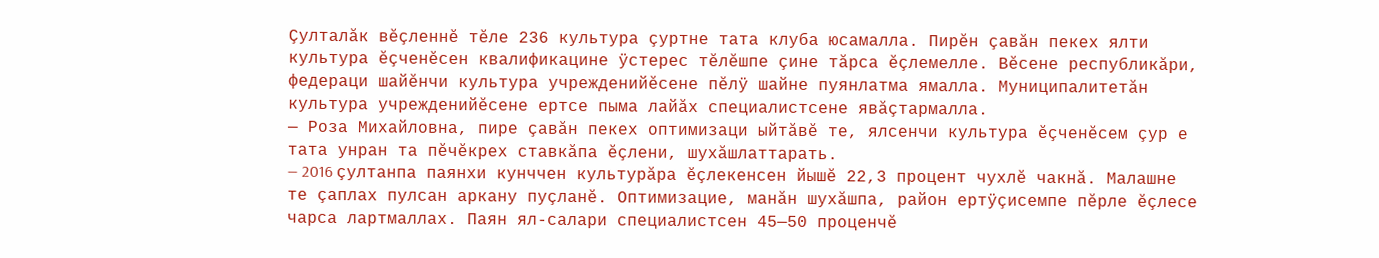Çулталăк вĕçленнĕ тĕле 236 культура çуртне тата клуба юсамалла. Пирĕн çавăн пекех ялти культура ĕçченĕсен квалификацине ÿстерес тĕлĕшпе çине тăрса ĕçлемелле. Вĕсене республикăри, федераци шайĕнчи культура учрежденийĕсене пĕлÿ шайне пуянлатма ямалла. Муниципалитетăн культура учрежденийĕсене ертсе пыма лайăх специалистсене явăçтармалла.
— Роза Михайловна, пире çавăн пекех оптимизаци ыйтăвĕ те, ялсенчи культура ĕçченĕсем çур е тата унран та пĕчĕкрех ставкăпа ĕçлени, шухăшлаттарать.
— 2016 çултанпа паянхи кунччен культурăра ĕçлекенсен йышĕ 22,3 процент чухлĕ чакнă. Малашне те çаплах пулсан аркану пуçланĕ. Оптимизацие, манăн шухăшпа, район ертÿçисемпе пĕрле ĕçлесе чарса лартмаллах. Паян ял-салари специалистсен 45—50 проценчĕ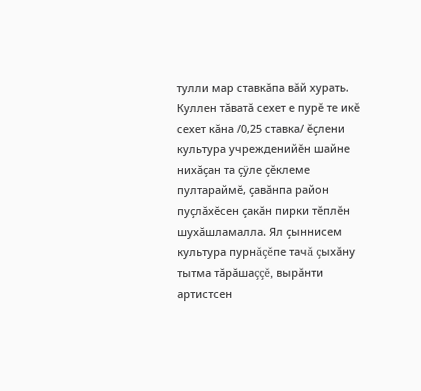тулли мар ставкăпа вăй хурать. Куллен тăватă сехет е пурĕ те икĕ сехет кăна /0,25 ставка/ ĕçлени культура учрежденийĕн шайне нихăçан та çÿле çĕклеме пултараймĕ, çавăнпа район пуçлăхĕсен çакăн пирки тĕплĕн шухăшламалла. Ял çыннисем культура пурнăçĕпе тачă çыхăну тытма тăрăшаççĕ, вырăнти артистсен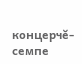концерчĕ-семпе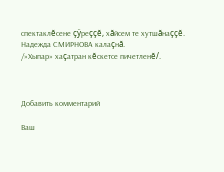спектаклĕсене çÿреççĕ, хăйсем те хутшăнаççĕ.
Надежда СМИРНОВА калаçнă.
/»Хыпар» хаçатран кĕскетсе пичетленĕ/.



Добавить комментарий

Ваш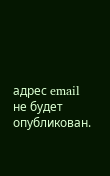адрес email не будет опубликован.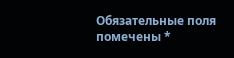Обязательные поля помечены *